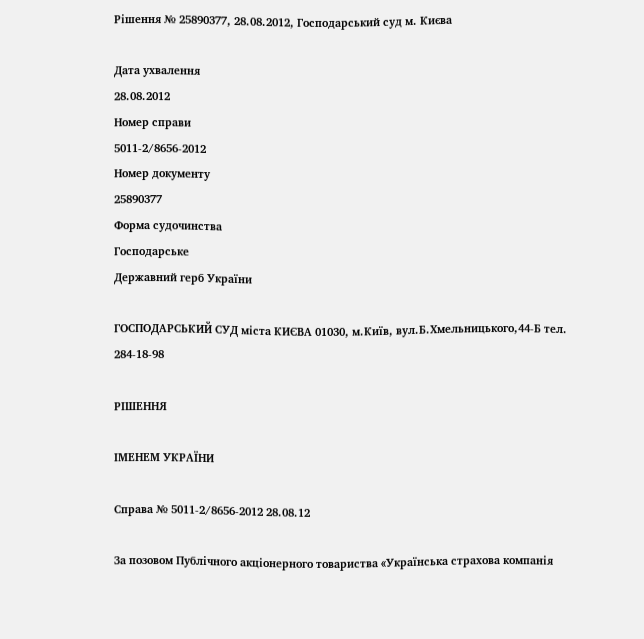Рішення № 25890377, 28.08.2012, Господарський суд м. Києва

Дата ухвалення
28.08.2012
Номер справи
5011-2/8656-2012
Номер документу
25890377
Форма судочинства
Господарське
Державний герб України

ГОСПОДАРСЬКИЙ СУД міста КИЄВА 01030, м.Київ, вул.Б.Хмельницького,44-Б тел. 284-18-98

РІШЕННЯ

ІМЕНЕМ УКРАЇНИ

Справа № 5011-2/8656-2012 28.08.12

За позовом Публічного акціонерного товариства «Українська страхова компанія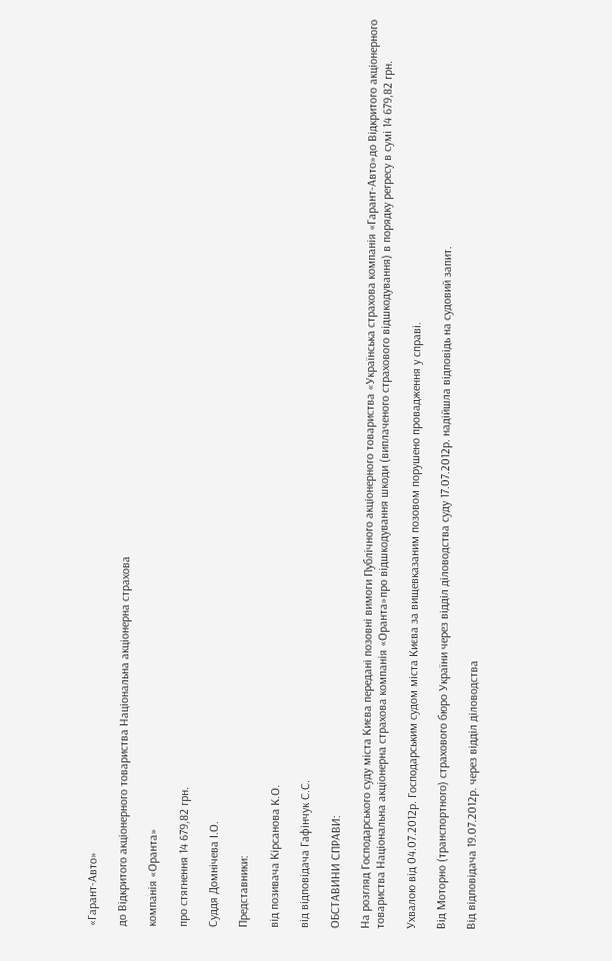«Гарант-Авто»

до Відкритого акціонерного товариства Національна акціонерна страхова

компанія «Оранта»

про стягнення 14 679,82 грн.

Суддя Домнічева І.О.

Представники:

від позивача Кірсанова К.О.

від відповідача Гафінчук С.С.

ОБСТАВИНИ СПРАВИ:

На розгляд Господарського суду міста Києва передані позовні вимоги Публічного акціонерного товариства «Українська страхова компанія «Гарант-Авто»до Відкритого акціонерного товариства Національна акціонерна страхова компанія «Оранта»про відшкодування шкоди (виплаченого страхового відшкодування) в порядку регресу в сумі 14 679,82 грн.

Ухвалою від 04.07.2012р. Господарським судом міста Києва за вищевказаним позовом порушено провадження у справі.

Від Моторно (транспортного) страхового бюро України через відділ діловодства суду 17.07.2012р. надійшла відповідь на судовий запит.

Від відповідача 19.07.2012р. через відділ діловодства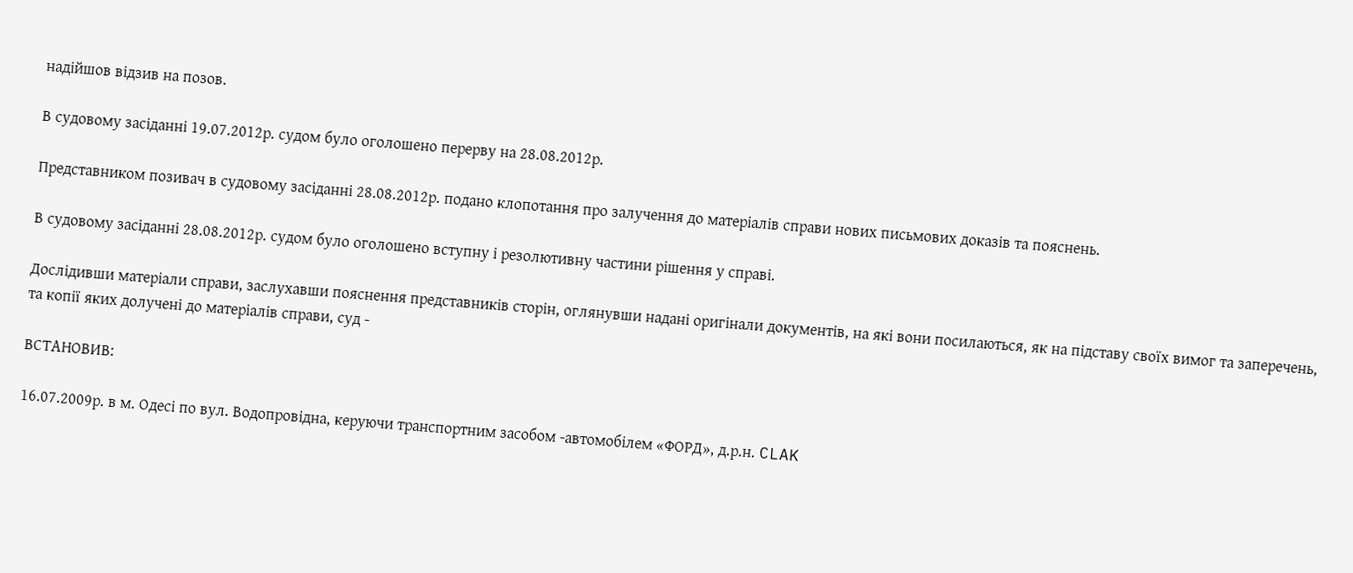надійшов відзив на позов.

В судовому засіданні 19.07.2012р. судом було оголошено перерву на 28.08.2012р.

Представником позивач в судовому засіданні 28.08.2012р. подано клопотання про залучення до матеріалів справи нових письмових доказів та пояснень.

В судовому засіданні 28.08.2012р. судом було оголошено вступну і резолютивну частини рішення у справі.

Дослідивши матеріали справи, заслухавши пояснення представників сторін, оглянувши надані оригінали документів, на які вони посилаються, як на підставу своїх вимог та заперечень, та копії яких долучені до матеріалів справи, суд -

ВСТАНОВИВ:

16.07.2009р. в м. Одесі по вул. Водопровідна, керуючи транспортним засобом -автомобілем «ФОРД», д.р.н. CLAK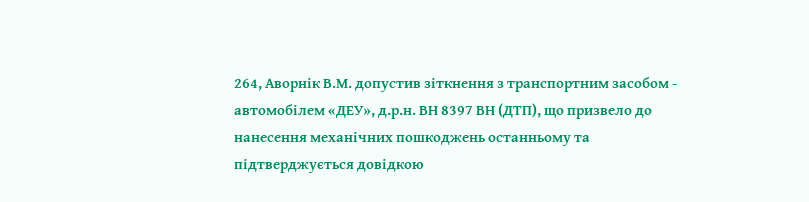264, Аворнік В.М. допустив зіткнення з транспортним засобом - автомобілем «ДЕУ», д.р.н. ВН 8397 ВН (ДТП), що призвело до нанесення механічних пошкоджень останньому та підтверджується довідкою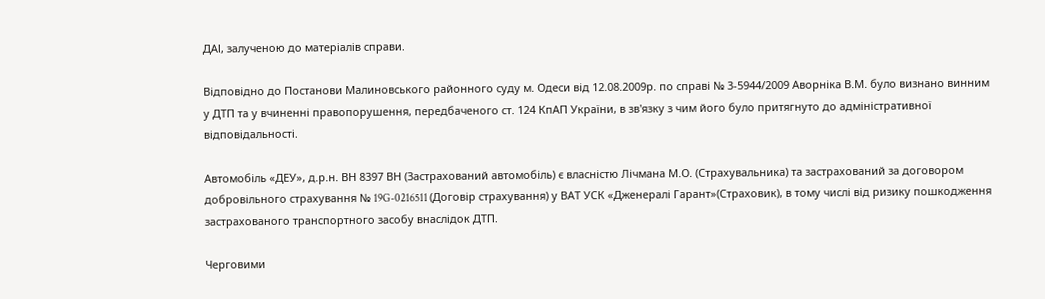ДАІ, залученою до матеріалів справи.

Відповідно до Постанови Малиновського районного суду м. Одеси від 12.08.2009р. по справі № 3-5944/2009 Аворніка В.М. було визнано винним у ДТП та у вчиненні правопорушення, передбаченого ст. 124 КпАП України, в зв'язку з чим його було притягнуто до адміністративної відповідальності.

Автомобіль «ДЕУ», д.р.н. ВН 8397 ВН (Застрахований автомобіль) є власністю Лічмана М.О. (Страхувальника) та застрахований за договором добровільного страхування № 19G-0216511 (Договір страхування) у ВАТ УСК «Дженералі Гарант»(Страховик), в тому числі від ризику пошкодження застрахованого транспортного засобу внаслідок ДТП.

Черговими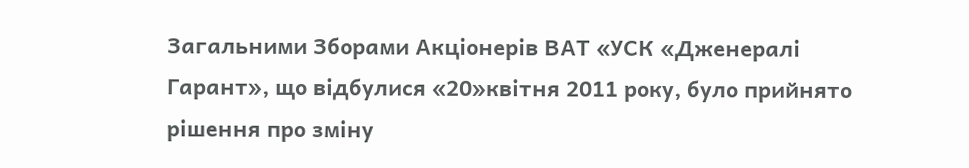Загальними Зборами Акціонерів ВАТ «УСК «Дженералі Гарант», що відбулися «20»квітня 2011 року, було прийнято рішення про зміну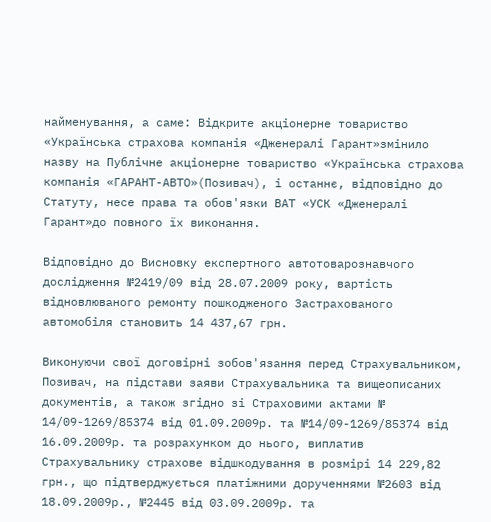найменування, а саме: Відкрите акціонерне товариство «Українська страхова компанія «Дженералі Гарант»змінило назву на Публічне акціонерне товариство «Українська страхова компанія «ГАРАНТ-АВТО»(Позивач), і останнє, відповідно до Статуту, несе права та обов'язки ВАТ «УСК «Дженералі Гарант»до повного їх виконання.

Відповідно до Висновку експертного автотоварознавчого дослідження №2419/09 від 28.07.2009 року, вартість відновлюваного ремонту пошкодженого Застрахованого автомобіля становить 14 437,67 грн.

Виконуючи свої договірні зобов'язання перед Страхувальником, Позивач, на підстави заяви Страхувальника та вищеописаних документів, а також згідно зі Страховими актами № 14/09-1269/85374 від 01.09.2009р. та №14/09-1269/85374 від 16.09.2009р. та розрахунком до нього, виплатив Страхувальнику страхове відшкодування в розмірі 14 229,82 грн., що підтверджується платіжними дорученнями №2603 від 18.09.2009р., №2445 від 03.09.2009р. та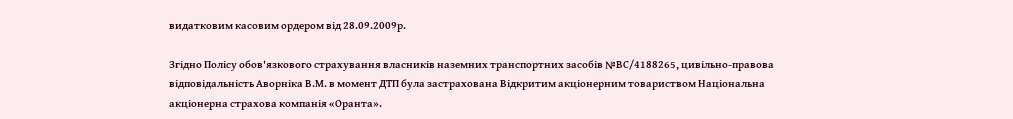видатковим касовим ордером від 28.09.2009р.

Згідно Полісу обов'язкового страхування власників наземних транспортних засобів №ВС/4188265, цивільно-правова відповідальність Аворніка В.М. в момент ДТП була застрахована Відкритим акціонерним товариством Національна акціонерна страхова компанія «Оранта».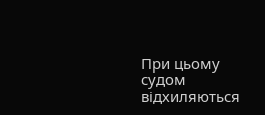При цьому судом відхиляються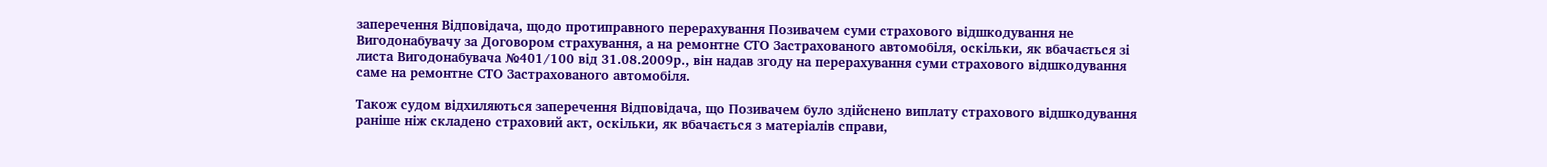заперечення Відповідача, щодо протиправного перерахування Позивачем суми страхового відшкодування не Вигодонабувачу за Договором страхування, а на ремонтне СТО Застрахованого автомобіля, оскільки, як вбачається зі листа Вигодонабувача №401/100 від 31.08.2009р., він надав згоду на перерахування суми страхового відшкодування саме на ремонтне СТО Застрахованого автомобіля.

Також судом відхиляються заперечення Відповідача, що Позивачем було здійснено виплату страхового відшкодування раніше ніж складено страховий акт, оскільки, як вбачається з матеріалів справи,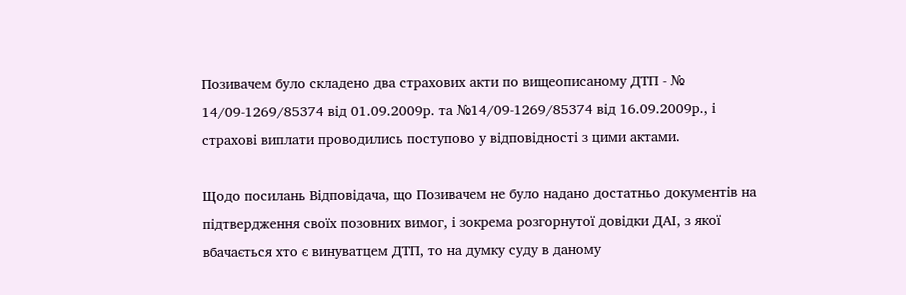Позивачем було складено два страхових акти по вищеописаному ДТП - № 14/09-1269/85374 від 01.09.2009р. та №14/09-1269/85374 від 16.09.2009р., і страхові виплати проводились поступово у відповідності з цими актами.

Щодо посилань Відповідача, що Позивачем не було надано достатньо документів на підтвердження своїх позовних вимог, і зокрема розгорнутої довідки ДАІ, з якої вбачається хто є винуватцем ДТП, то на думку суду в даному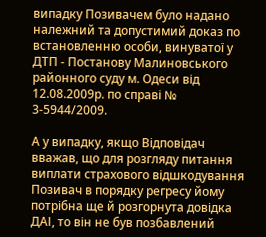випадку Позивачем було надано належний та допустимий доказ по встановленню особи, винуватої у ДТП - Постанову Малиновського районного суду м. Одеси від 12.08.2009р. по справі № 3-5944/2009.

А у випадку, якщо Відповідач вважав, що для розгляду питання виплати страхового відшкодування Позивач в порядку регресу йому потрібна ще й розгорнута довідка ДАІ, то він не був позбавлений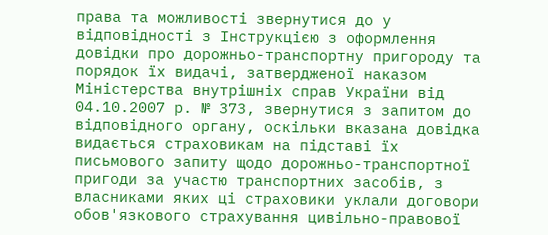права та можливості звернутися до у відповідності з Інструкцією з оформлення довідки про дорожньо-транспортну пригороду та порядок їх видачі, затвердженої наказом Міністерства внутрішніх справ України від 04.10.2007 р. № 373, звернутися з запитом до відповідного органу, оскільки вказана довідка видається страховикам на підставі їх письмового запиту щодо дорожньо-транспортної пригоди за участю транспортних засобів, з власниками яких ці страховики уклали договори обов'язкового страхування цивільно-правової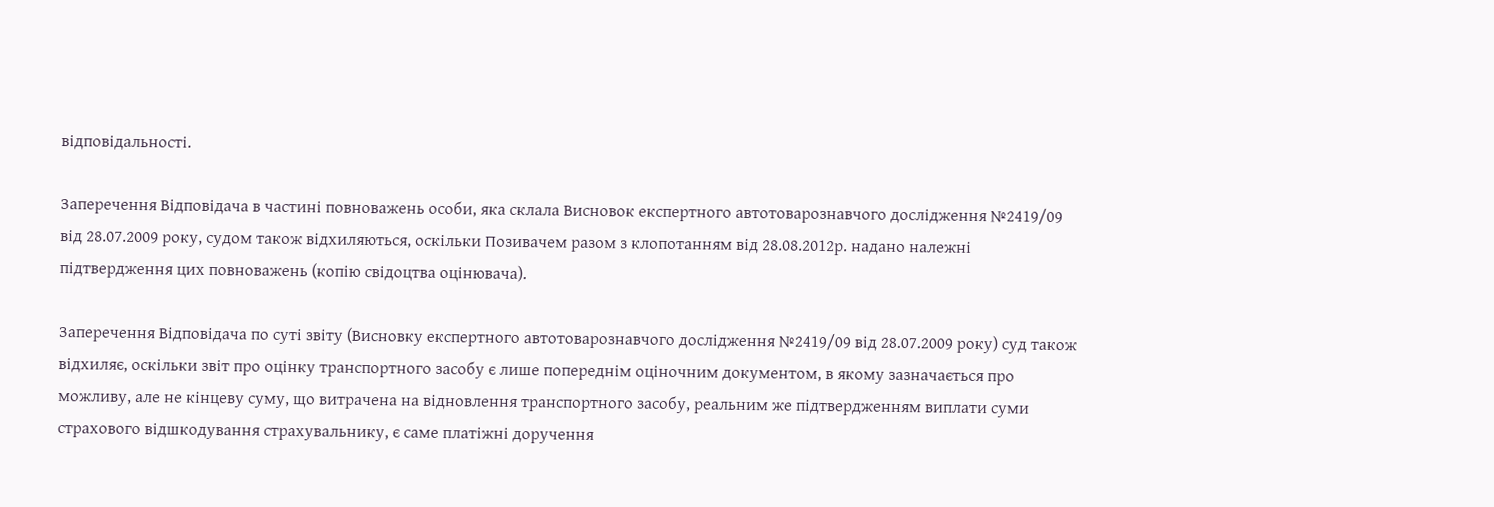відповідальності.

Заперечення Відповідача в частині повноважень особи, яка склала Висновок експертного автотоварознавчого дослідження №2419/09 від 28.07.2009 року, судом також відхиляються, оскільки Позивачем разом з клопотанням від 28.08.2012р. надано належні підтвердження цих повноважень (копію свідоцтва оцінювача).

Заперечення Відповідача по суті звіту (Висновку експертного автотоварознавчого дослідження №2419/09 від 28.07.2009 року) суд також відхиляє, оскільки звіт про оцінку транспортного засобу є лише попереднім оціночним документом, в якому зазначається про можливу, але не кінцеву суму, що витрачена на відновлення транспортного засобу, реальним же підтвердженням виплати суми страхового відшкодування страхувальнику, є саме платіжні доручення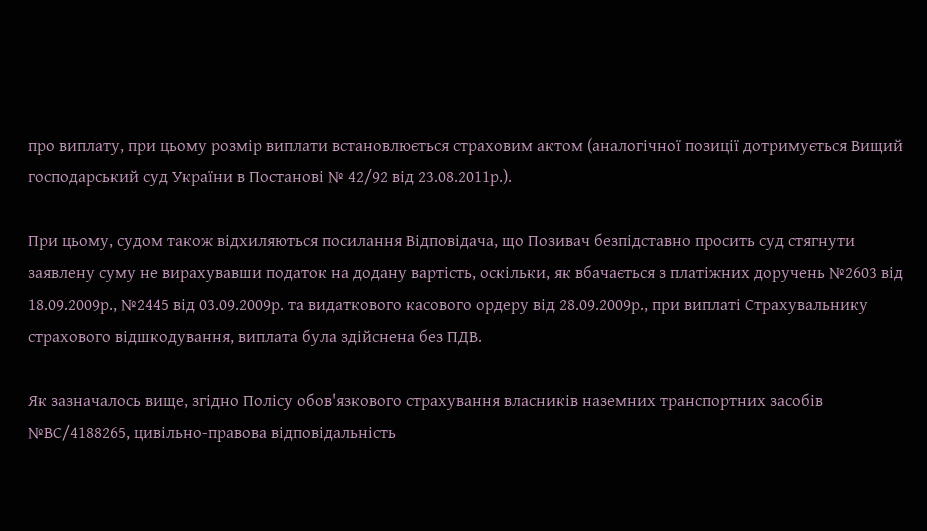про виплату, при цьому розмір виплати встановлюється страховим актом (аналогічної позиції дотримується Вищий господарський суд України в Постанові № 42/92 від 23.08.2011р.).

При цьому, судом також відхиляються посилання Відповідача, що Позивач безпідставно просить суд стягнути заявлену суму не вирахувавши податок на додану вартість, оскільки, як вбачається з платіжних доручень №2603 від 18.09.2009р., №2445 від 03.09.2009р. та видаткового касового ордеру від 28.09.2009р., при виплаті Страхувальнику страхового відшкодування, виплата була здійснена без ПДВ.

Як зазначалось вище, згідно Полісу обов'язкового страхування власників наземних транспортних засобів №ВС/4188265, цивільно-правова відповідальність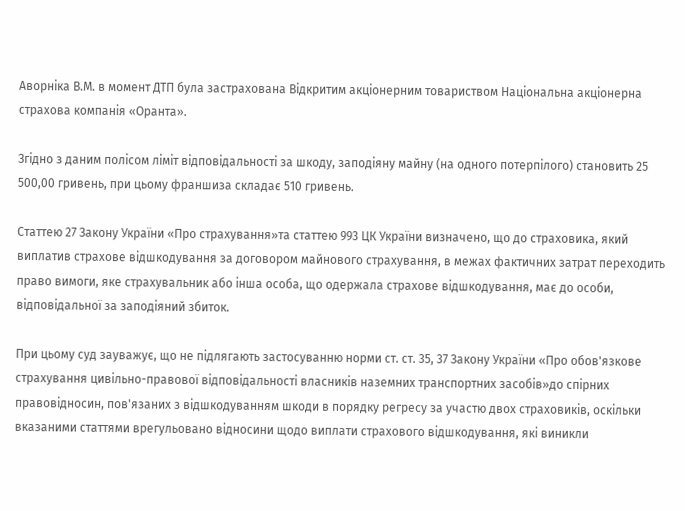Аворніка В.М. в момент ДТП була застрахована Відкритим акціонерним товариством Національна акціонерна страхова компанія «Оранта».

Згідно з даним полісом ліміт відповідальності за шкоду, заподіяну майну (на одного потерпілого) становить 25 500,00 гривень, при цьому франшиза складає 510 гривень.

Статтею 27 Закону України «Про страхування»та статтею 993 ЦК України визначено, що до страховика, який виплатив страхове відшкодування за договором майнового страхування, в межах фактичних затрат переходить право вимоги, яке страхувальник або інша особа, що одержала страхове відшкодування, має до особи, відповідальної за заподіяний збиток.

При цьому суд зауважує, що не підлягають застосуванню норми ст. ст. 35, 37 Закону України «Про обов'язкове страхування цивільно-правової відповідальності власників наземних транспортних засобів»до спірних правовідносин, пов'язаних з відшкодуванням шкоди в порядку регресу за участю двох страховиків, оскільки вказаними статтями врегульовано відносини щодо виплати страхового відшкодування, які виникли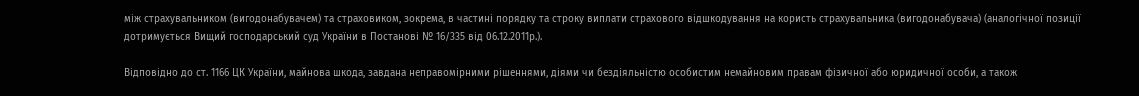між страхувальником (вигодонабувачем) та страховиком, зокрема, в частині порядку та строку виплати страхового відшкодування на користь страхувальника (вигодонабувача) (аналогічної позиції дотримується Вищий господарський суд України в Постанові № 16/335 від 06.12.2011р.).

Відповідно до ст. 1166 ЦК України, майнова шкода, завдана неправомірними рішеннями, діями чи бездіяльністю особистим немайновим правам фізичної або юридичної особи, а також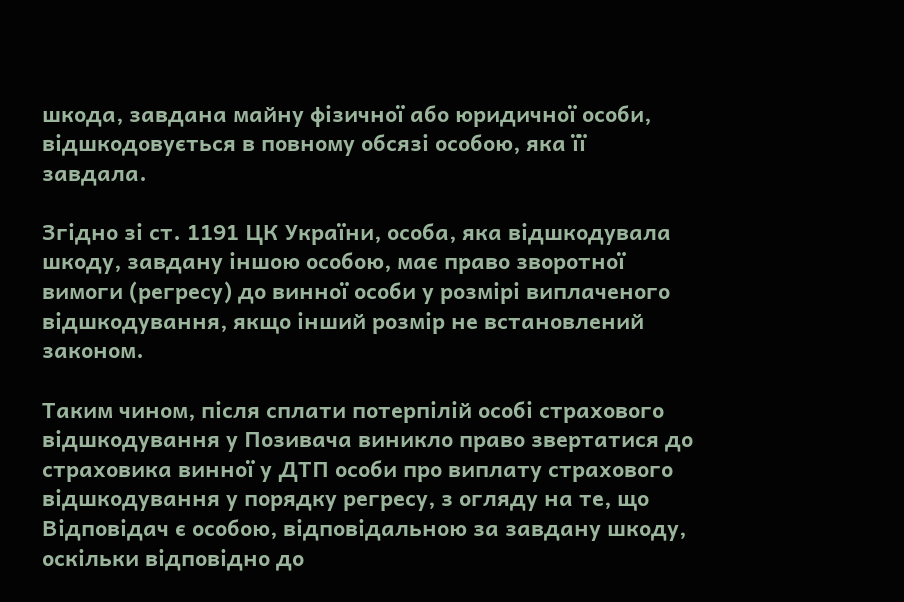шкода, завдана майну фізичної або юридичної особи, відшкодовується в повному обсязі особою, яка її завдала.

Згідно зі ст. 1191 ЦК України, особа, яка відшкодувала шкоду, завдану іншою особою, має право зворотної вимоги (регресу) до винної особи у розмірі виплаченого відшкодування, якщо інший розмір не встановлений законом.

Таким чином, після сплати потерпілій особі страхового відшкодування у Позивача виникло право звертатися до страховика винної у ДТП особи про виплату страхового відшкодування у порядку регресу, з огляду на те, що Відповідач є особою, відповідальною за завдану шкоду, оскільки відповідно до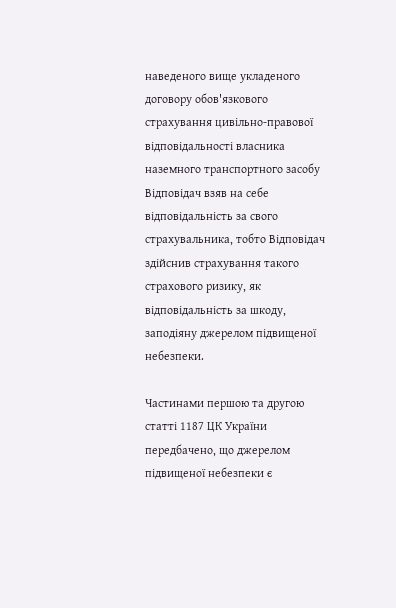наведеного вище укладеного договору обов'язкового страхування цивільно-правової відповідальності власника наземного транспортного засобу Відповідач взяв на себе відповідальність за свого страхувальника, тобто Відповідач здійснив страхування такого страхового ризику, як відповідальність за шкоду, заподіяну джерелом підвищеної небезпеки.

Частинами першою та другою статті 1187 ЦК України передбачено, що джерелом підвищеної небезпеки є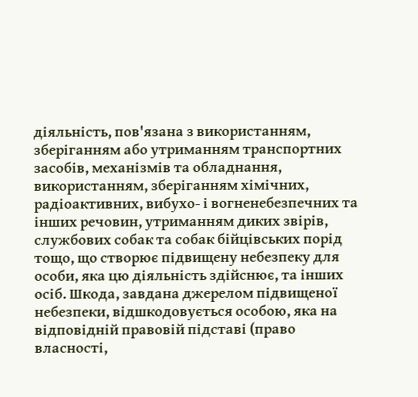діяльність, пов'язана з використанням, зберіганням або утриманням транспортних засобів, механізмів та обладнання, використанням, зберіганням хімічних, радіоактивних, вибухо- і вогненебезпечних та інших речовин, утриманням диких звірів, службових собак та собак бійцівських порід тощо, що створює підвищену небезпеку для особи, яка цю діяльність здійснює, та інших осіб. Шкода, завдана джерелом підвищеної небезпеки, відшкодовується особою, яка на відповідній правовій підставі (право власності,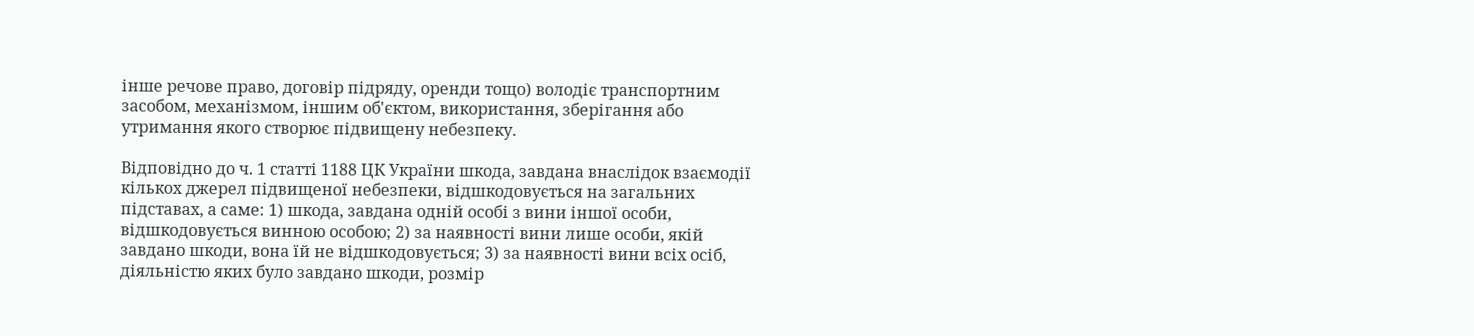інше речове право, договір підряду, оренди тощо) володіє транспортним засобом, механізмом, іншим об'єктом, використання, зберігання або утримання якого створює підвищену небезпеку.

Відповідно до ч. 1 статті 1188 ЦК України шкода, завдана внаслідок взаємодії кількох джерел підвищеної небезпеки, відшкодовується на загальних підставах, а саме: 1) шкода, завдана одній особі з вини іншої особи, відшкодовується винною особою; 2) за наявності вини лише особи, якій завдано шкоди, вона їй не відшкодовується; 3) за наявності вини всіх осіб, діяльністю яких було завдано шкоди, розмір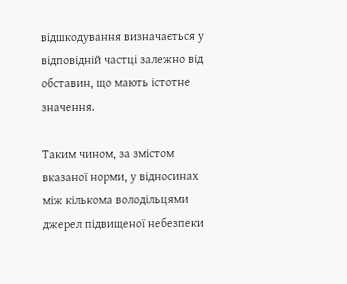відшкодування визначається у відповідній частці залежно від обставин, що мають істотне значення.

Таким чином, за змістом вказаної норми, у відносинах між кількома володільцями джерел підвищеної небезпеки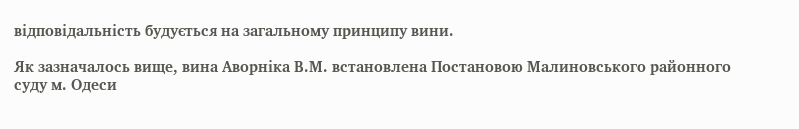відповідальність будується на загальному принципу вини.

Як зазначалось вище, вина Аворніка В.М. встановлена Постановою Малиновського районного суду м. Одеси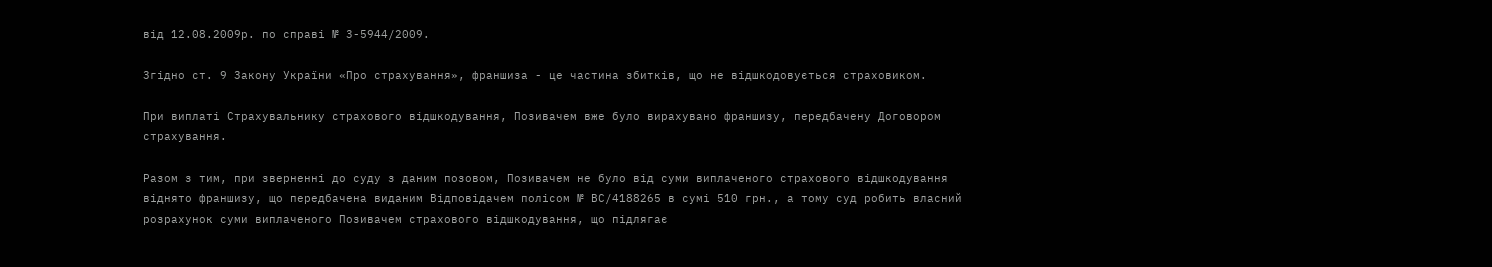від 12.08.2009р. по справі № 3-5944/2009.

Згідно ст. 9 Закону України «Про страхування», франшиза - це частина збитків, що не відшкодовується страховиком.

При виплаті Страхувальнику страхового відшкодування, Позивачем вже було вирахувано франшизу, передбачену Договором страхування.

Разом з тим, при зверненні до суду з даним позовом, Позивачем не було від суми виплаченого страхового відшкодування віднято франшизу, що передбачена виданим Відповідачем полісом № ВС/4188265 в сумі 510 грн., а тому суд робить власний розрахунок суми виплаченого Позивачем страхового відшкодування, що підлягає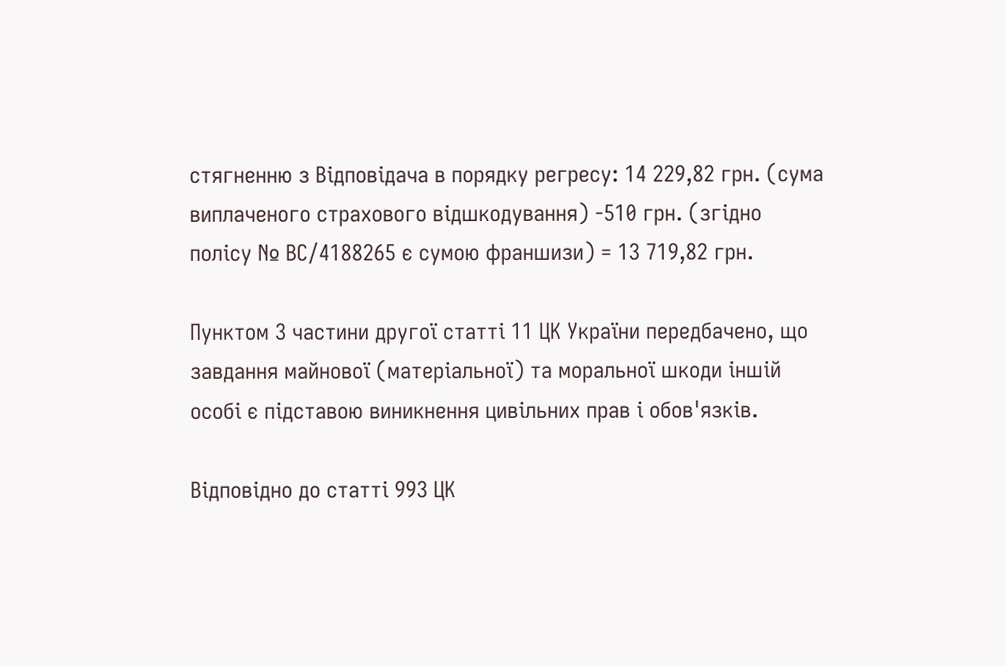стягненню з Відповідача в порядку регресу: 14 229,82 грн. (сума виплаченого страхового відшкодування) -510 грн. (згідно полісу № ВС/4188265 є сумою франшизи) = 13 719,82 грн.

Пунктом 3 частини другої статті 11 ЦК України передбачено, що завдання майнової (матеріальної) та моральної шкоди іншій особі є підставою виникнення цивільних прав і обов'язків.

Відповідно до статті 993 ЦК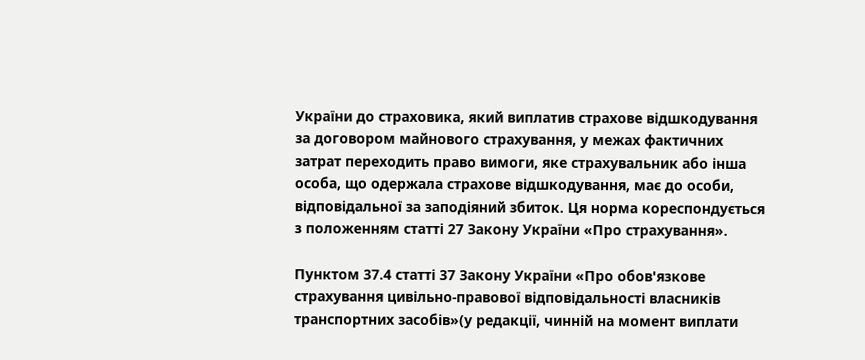України до страховика, який виплатив страхове відшкодування за договором майнового страхування, у межах фактичних затрат переходить право вимоги, яке страхувальник або інша особа, що одержала страхове відшкодування, має до особи, відповідальної за заподіяний збиток. Ця норма кореспондується з положенням статті 27 Закону України «Про страхування».

Пунктом 37.4 статті 37 Закону України «Про обов'язкове страхування цивільно-правової відповідальності власників транспортних засобів»(у редакції, чинній на момент виплати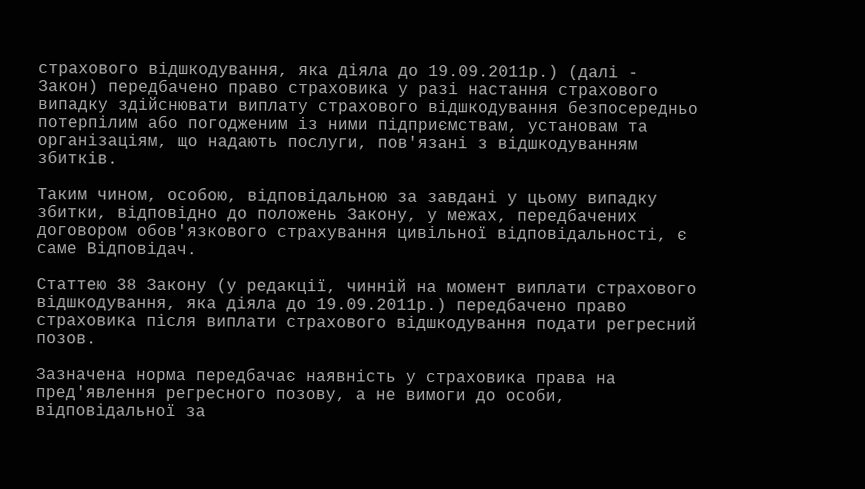страхового відшкодування, яка діяла до 19.09.2011р.) (далі - Закон) передбачено право страховика у разі настання страхового випадку здійснювати виплату страхового відшкодування безпосередньо потерпілим або погодженим із ними підприємствам, установам та організаціям, що надають послуги, пов'язані з відшкодуванням збитків.

Таким чином, особою, відповідальною за завдані у цьому випадку збитки, відповідно до положень Закону, у межах, передбачених договором обов'язкового страхування цивільної відповідальності, є саме Відповідач.

Статтею 38 Закону (у редакції, чинній на момент виплати страхового відшкодування, яка діяла до 19.09.2011р.) передбачено право страховика після виплати страхового відшкодування подати регресний позов.

Зазначена норма передбачає наявність у страховика права на пред'явлення регресного позову, а не вимоги до особи, відповідальної за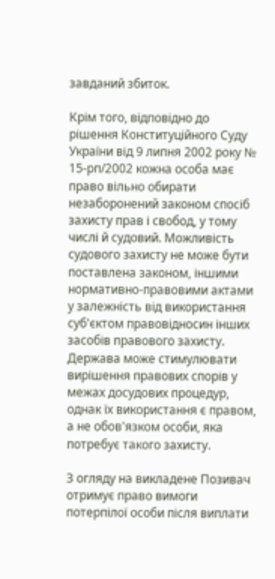завданий збиток.

Крім того, відповідно до рішення Конституційного Суду України від 9 липня 2002 року № 15-рп/2002 кожна особа має право вільно обирати незаборонений законом спосіб захисту прав і свобод, у тому числі й судовий. Можливість судового захисту не може бути поставлена законом, іншими нормативно-правовими актами у залежність від використання суб'єктом правовідносин інших засобів правового захисту. Держава може стимулювати вирішення правових спорів у межах досудових процедур, однак їх використання є правом, а не обов'язком особи, яка потребує такого захисту.

З огляду на викладене Позивач отримує право вимоги потерпілої особи після виплати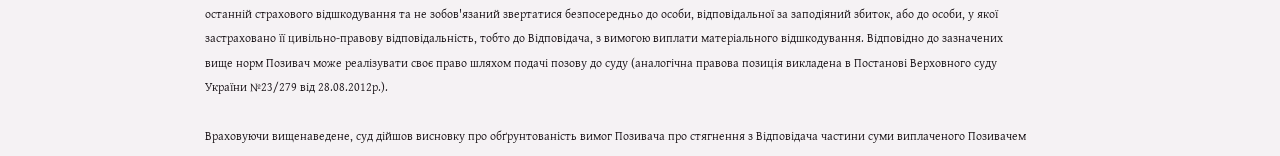останній страхового відшкодування та не зобов'язаний звертатися безпосередньо до особи, відповідальної за заподіяний збиток, або до особи, у якої застраховано її цивільно-правову відповідальність, тобто до Відповідача, з вимогою виплати матеріального відшкодування. Відповідно до зазначених вище норм Позивач може реалізувати своє право шляхом подачі позову до суду (аналогічна правова позиція викладена в Постанові Верховного суду України №23/279 від 28.08.2012р.).

Враховуючи вищенаведене, суд дійшов висновку про обґрунтованість вимог Позивача про стягнення з Відповідача частини суми виплаченого Позивачем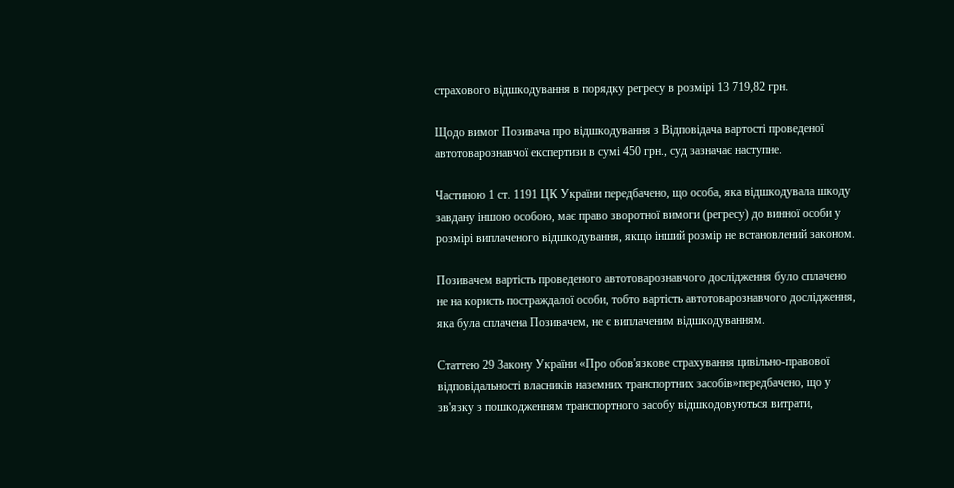страхового відшкодування в порядку регресу в розмірі 13 719,82 грн.

Щодо вимог Позивача про відшкодування з Відповідача вартості проведеної автотоварознавчої експертизи в сумі 450 грн., суд зазначає наступне.

Частиною 1 ст. 1191 ЦК України передбачено, що особа, яка відшкодувала шкоду завдану іншою особою, має право зворотної вимоги (регресу) до винної особи у розмірі виплаченого відшкодування, якщо інший розмір не встановлений законом.

Позивачем вартість проведеного автотоварознавчого дослідження було сплачено не на користь постраждалої особи, тобто вартість автотоварознавчого дослідження, яка була сплачена Позивачем, не є виплаченим відшкодуванням.

Статтею 29 Закону України «Про обов'язкове страхування цивільно-правової відповідальності власників наземних транспортних засобів»передбачено, що у зв'язку з пошкодженням транспортного засобу відшкодовуються витрати,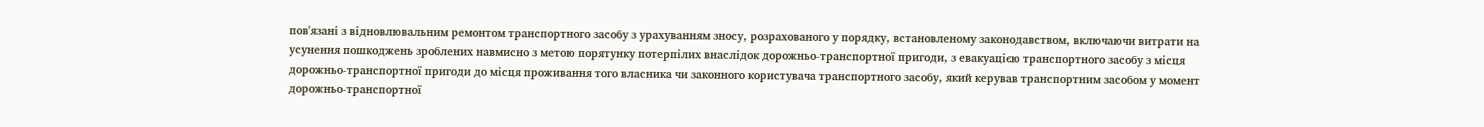пов'язані з відновлювальним ремонтом транспортного засобу з урахуванням зносу, розрахованого у порядку, встановленому законодавством, включаючи витрати на усунення пошкоджень зроблених навмисно з метою порятунку потерпілих внаслідок дорожньо-транспортної пригоди, з евакуацією транспортного засобу з місця дорожньо-транспортної пригоди до місця проживання того власника чи законного користувача транспортного засобу, який керував транспортним засобом у момент дорожньо-транспортної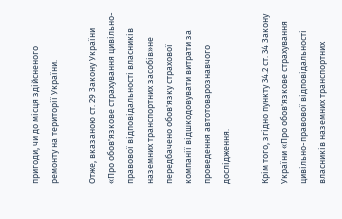пригоди, чи до місця здійсненого ремонту на території України.

Отже, вказаною ст. 29 Закону України «Про обов'язкове страхування цивільно-правової відповідальності власників наземних транспортних засобів»не передбачено обов'язку страхової компанії відшкодовувати витрати за проведення автотоварознавчого дослідження.

Крім того, згідно пункту 34.2 ст. 34 Закону України «Про обов'язкове страхування цивільно-правової відповідальності власників наземних транспортних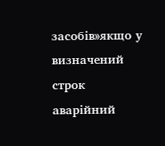засобів»якщо у визначений строк аварійний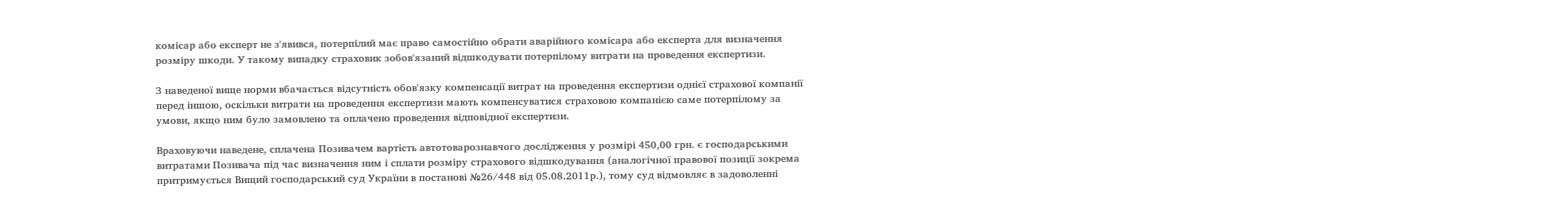комісар або експерт не з'явився, потерпілий має право самостійно обрати аварійного комісара або експерта для визначення розміру шкоди. У такому випадку страховик зобов'язаний відшкодувати потерпілому витрати на проведення експертизи.

З наведеної вище норми вбачається відсутність обов'язку компенсації витрат на проведення експертизи однієї страхової компанії перед іншою, оскільки витрати на проведення експертизи мають компенсуватися страховою компанією саме потерпілому за умови, якщо ним було замовлено та оплачено проведення відповідної експертизи.

Враховуючи наведене, сплачена Позивачем вартість автотоварознавчого дослідження у розмірі 450,00 грн. є господарськими витратами Позивача під час визначення ним і сплати розміру страхового відшкодування (аналогічної правової позиції зокрема притримується Вищий господарський суд України в постанові №26/448 від 05.08.2011р.), тому суд відмовляє в задоволенні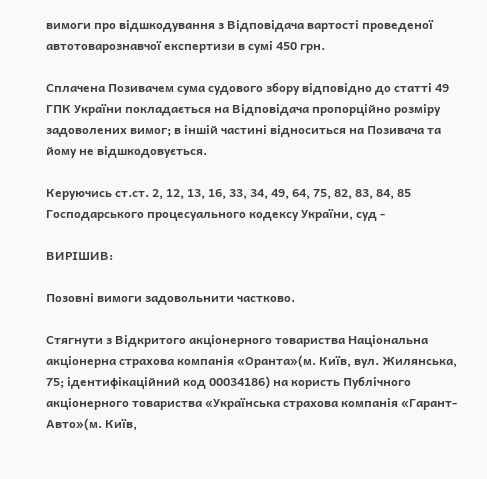вимоги про відшкодування з Відповідача вартості проведеної автотоварознавчої експертизи в сумі 450 грн.

Сплачена Позивачем сума судового збору відповідно до статті 49 ГПК України покладається на Відповідача пропорційно розміру задоволених вимог; в іншій частині відноситься на Позивача та йому не відшкодовується.

Керуючись ст.ст. 2, 12, 13, 16, 33, 34, 49, 64, 75, 82, 83, 84, 85 Господарського процесуального кодексу України, суд -

ВИРІШИВ:

Позовні вимоги задовольнити частково.

Стягнути з Відкритого акціонерного товариства Національна акціонерна страхова компанія «Оранта»(м. Київ, вул. Жилянська, 75; ідентифікаційний код 00034186) на користь Публічного акціонерного товариства «Українська страхова компанія «Гарант-Авто»(м. Київ,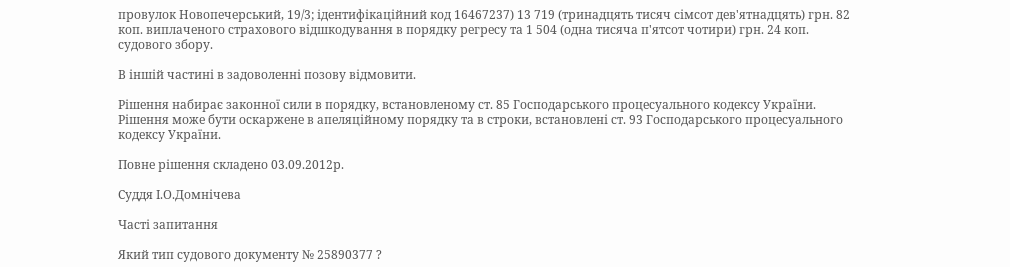провулок Новопечерський, 19/3; ідентифікаційний код 16467237) 13 719 (тринадцять тисяч сімсот дев'ятнадцять) грн. 82 коп. виплаченого страхового відшкодування в порядку регресу та 1 504 (одна тисяча п'ятсот чотири) грн. 24 коп. судового збору.

В іншій частині в задоволенні позову відмовити.

Рішення набирає законної сили в порядку, встановленому ст. 85 Господарського процесуального кодексу України. Рішення може бути оскаржене в апеляційному порядку та в строки, встановлені ст. 93 Господарського процесуального кодексу України.

Повне рішення складено 03.09.2012р.

Суддя І.О.Домнічева

Часті запитання

Який тип судового документу № 25890377 ?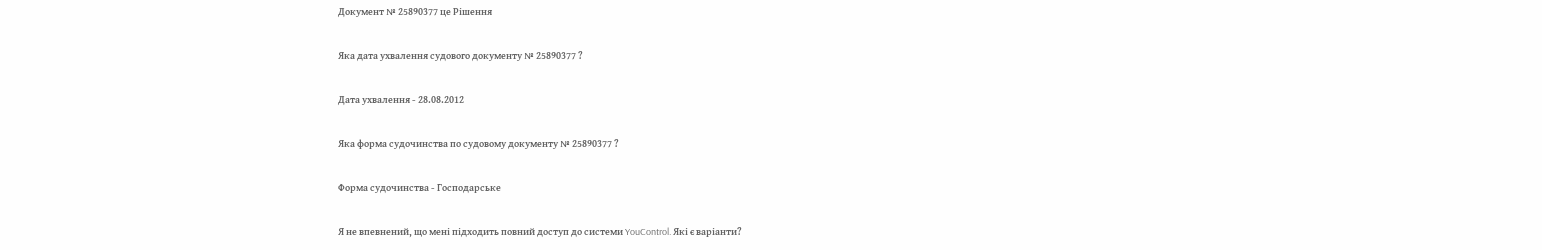Документ № 25890377 це Рішення

Яка дата ухвалення судового документу № 25890377 ?

Дата ухвалення - 28.08.2012

Яка форма судочинства по судовому документу № 25890377 ?

Форма судочинства - Господарське

Я не впевнений, що мені підходить повний доступ до системи YouControl. Які є варіанти?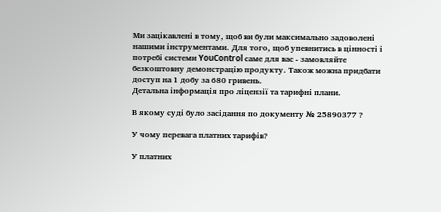Ми зацікавлені в тому, щоб ви були максимально задоволені нашими інструментами. Для того, щоб упевнитись в цінності і потребі системи YouControl саме для вас - замовляйте безкоштовну демонстрацію продукту. Також можна придбати доступ на 1 добу за 680 гривень.
Детальна інформація про ліцензії та тарифні плани.

В якому cуді було засідання по документу № 25890377 ?

У чому перевага платних тарифів?

У платних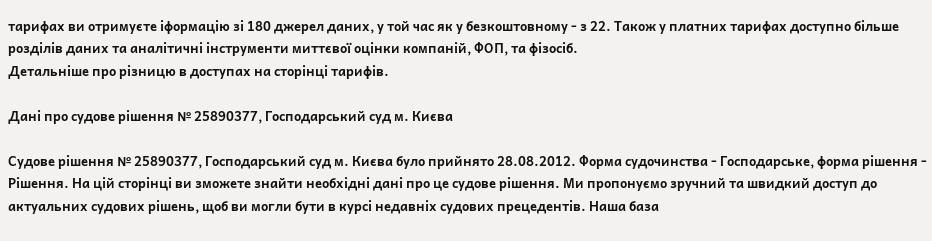тарифах ви отримуєте іформацію зі 180 джерел даних, у той час як у безкоштовному - з 22. Також у платних тарифах доступно більше розділів даних та аналітичні інструменти миттєвої оцінки компаній, ФОП, та фізосіб.
Детальніше про різницю в доступах на сторінці тарифів.

Дані про судове рішення № 25890377, Господарський суд м. Києва

Судове рішення № 25890377, Господарський суд м. Києва було прийнято 28.08.2012. Форма судочинства - Господарське, форма рішення - Рішення. На цій сторінці ви зможете знайти необхідні дані про це судове рішення. Ми пропонуємо зручний та швидкий доступ до актуальних судових рішень, щоб ви могли бути в курсі недавніх судових прецедентів. Наша база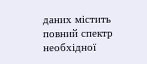даних містить повний спектр необхідної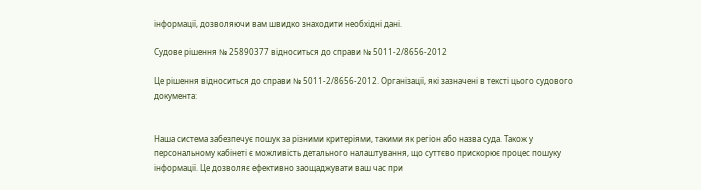інформації, дозволяючи вам швидко знаходити необхідні дані.

Судове рішення № 25890377 відноситься до справи № 5011-2/8656-2012

Це рішення відноситься до справи № 5011-2/8656-2012. Організації, які зазначені в тексті цього судового документа:


Наша система забезпечує пошук за різними критеріями, такими як регіон або назва суда. Також у персональному кабінеті є можливість детального налаштування, що суттєво прискорює процес пошуку інформації. Це дозволяє ефективно заощаджувати ваш час при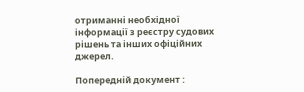отриманні необхідної інформації з реєстру судових рішень та інших офіційних джерел.

Попередній документ :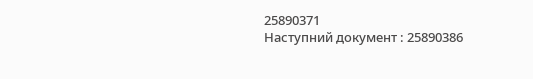25890371
Наступний документ : 25890386